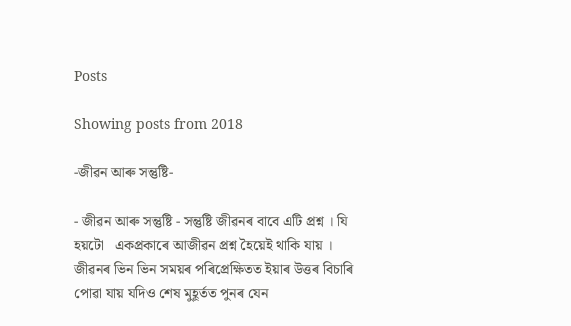Posts

Showing posts from 2018

-জীৱন আৰু সন্তুষ্টি-

- জীৱন আৰু সন্তুষ্টি - সন্তুষ্টি জীৱনৰ বাবে এটি প্ৰশ্ন । যি হয়টো   একপ্ৰকাৰে আজীৱন প্ৰশ্ন হৈয়েই থাকি যায় । জীৱনৰ ভিন ভিন সময়ৰ পৰিপ্ৰেক্ষিতত ইয়াৰ উত্তৰ বিচাৰি পোৱা যায় যদিও শেষ মুহূৰ্তত পুনৰ যেন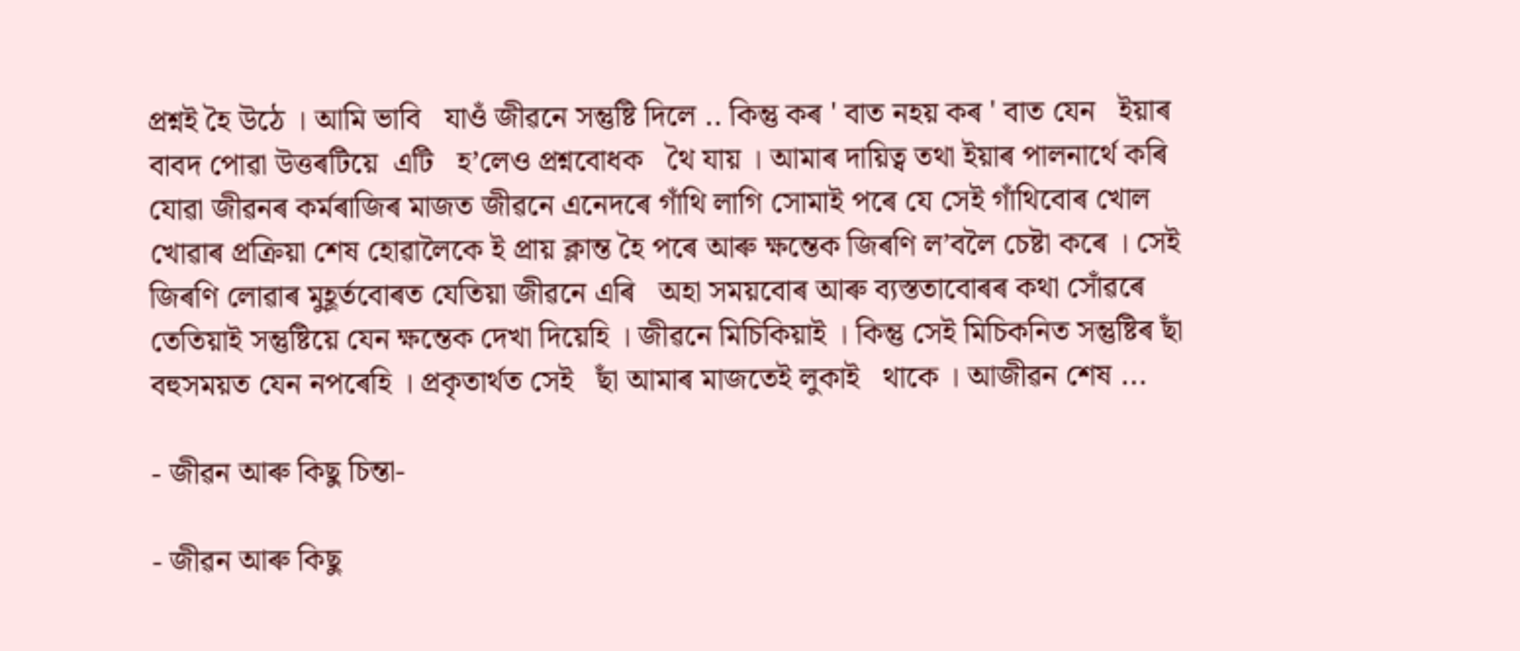প্ৰশ্নই হৈ উঠে । আমি ভাবি   যাওঁ জীৱনে সন্তুষ্টি দিলে .. কিন্তু কৰ ' বাত নহয় কৰ ' বাত যেন   ইয়াৰ বাবদ পোৱা উত্তৰটিয়ে  এটি   হ’লেও প্ৰশ্নবোধক   থৈ যায় । আমাৰ দায়িত্ব তথা ইয়াৰ পালনাৰ্থে কৰি যোৱা জীৱনৰ কৰ্মৰাজিৰ মাজত জীৱনে এনেদৰে গাঁথি লাগি সোমাই পৰে যে সেই গাঁথিবোৰ খোল খোৱাৰ প্ৰক্ৰিয়া শেষ হোৱালৈকে ই প্ৰায় ক্লান্ত হৈ পৰে আৰু ক্ষন্তেক জিৰণি ল’বলৈ চেষ্টা কৰে । সেই জিৰণি লোৱাৰ মুহূৰ্তবোৰত যেতিয়া জীৱনে এৰি   অহা সময়বোৰ আৰু ব্যস্ততাবোৰৰ কথা সোঁৱৰে তেতিয়াই সন্তুষ্টিয়ে যেন ক্ষন্তেক দেখা দিয়েহি । জীৱনে মিচিকিয়াই । কিন্তু সেই মিচিকনিত সন্তুষ্টিৰ ছাঁ বহুসময়ত যেন নপৰেহি । প্ৰকৃতাৰ্থত সেই   ছাঁ আমাৰ মাজতেই লুকাই   থাকে । আজীৱন শেষ ...

- জীৱন আৰু কিছু চিন্তা-

- জীৱন আৰু কিছু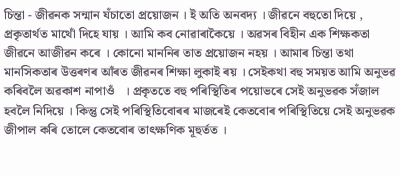চিন্তা - জীৱনক সন্মান যঁচাতো প্ৰয়োজন । ই অতি অনবদ্য । জীৱনে বহুতো দিয়ে , প্ৰকৃতাৰ্থত মাথোঁ দিহে যায় । আমি কব নোৱাৰাকৈয়ে । অৱসৰ বিহীন এক শিক্ষকতা জীৱনে আজীৱন কৰে । কোনো মাননিৰ তাত প্ৰয়োজন নহয় । আমাৰ চিন্তা তথা   মানসিকতাৰ উত্তৰণৰ আঁৰত জীৱনৰ শিক্ষা লুকাই ৰয় । সেইকথা বহু সময়ত আমি অনুভৱ কৰিবলৈ অৱকাশ নাপাওঁ   । প্ৰকৃততে বহু পৰিস্থিতিৰ পয়োভৰে সেই অনুভৱক সঁজাল হবলৈ নিদিয়ে । কিন্তু সেই পৰিস্থিতিবোৰৰ মাজৰেই কেতবোৰ পৰিস্থিতিয়ে সেই অনুভৱক জীপাল কৰি তোলে কেতবোৰ তাৎক্ষণিক মূহুৰ্তত ।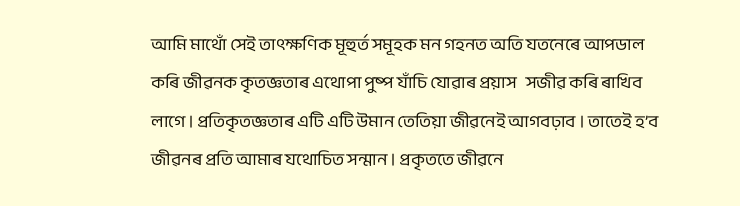আমি মাথোঁ সেই তাৎক্ষণিক মূহুৰ্ত সমূহক মন গহনত অতি যতনেৰে আপডাল কৰি জীৱনক কৃতজ্ঞতাৰ এথোপা পুষ্প যাঁচি যোৱাৰ প্ৰয়াস   সজীৱ কৰি ৰাখিব লাগে । প্ৰতিকৃতজ্ঞতাৰ এটি এটি উমান তেতিয়া জীৱনেই আগবঢ়াব । তাতেই হ’ব   জীৱনৰ প্ৰতি আমাৰ যথোচিত সন্মান । প্ৰকৃততে জীৱনে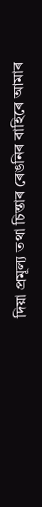দিয়া প্ৰমূল্য তথা চিন্তাৰ ৰেঙনিৰ বাহিৰে আমাৰ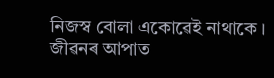নিজস্ব বোলা একোৱেই নাথাকে । জীৱনৰ আপাত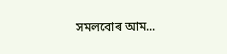সমলবোৰ আম...